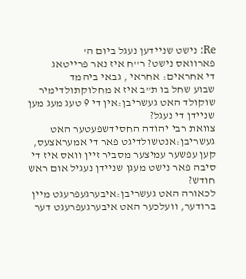Re: נישט שניידען נעגל ביום ה'
פארוואס נישט? ר''ח איז נאר פרייטאג
די אחראים: אחראי , גבאי ביהמד
שבוע שחל בו ת"ב איז א מחלוקתולדימיר שוקולד האט געשריבן:אין די 9 טעג מעג מען שניידן די נעגל?
צוואת רבי יהודה החסידשפעטער האט געשריבן:אנטשולדיגט פאר די אמעראצעס, קען עפשער עמיצער מסביר זיין וואס איז די סיבה פאר נישט מעגן שניידן נעגיל אום ראש חודש?
לכאורה האט געשריבן:איבערגעפרעגט מיין ברודער, וועלכער האט איבערגעפרעגט דער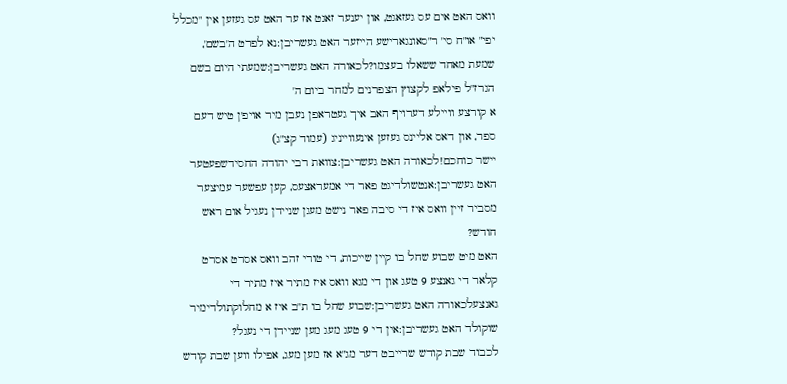וואס האט אים עס געזאגט, און יענער זאגט אז ער האט עס געזען אין "מכלל יפי" או"ח סי' ר"סאונגארישע הייזער האט געשריבן:נא לפרט ה'בשם', שמעת מאחד ששאלו בעצמו?לכאורה האט געשריבן:שמעתי היום בשם הגרז"ל פילאפ לקצוץ הצפרנים למחר ביום ה'
א קורצע וויילע דערויף האב איך געטראפן נעבן מיר אויפ'ן טיש דעם ספר, און דאס אליינס געזען אינעווייניג (עמוד קצ"ג)
יישר כוחכם!לכאורה האט געשריבן:צוואת רבי יהודה החסידשפעטער האט געשריבן:אנטשולדיגט פאר די אמעראצעס, קען עפשער עמיצער מסביר זיין וואס איז די סיבה פאר נישט מעגן שניידן נעגיל אום ראש חודש?
האט מיט שבוע שחל בו קיין שייכות, די טורי זהב וואס אסרט אסרט קלאר די גאנצע 9 טעג און די מגא וואס איז מתיר איז מתיר די גאנצעלכאורה האט געשריבן:שבוע שחל בו ת"ב איז א מחלוקתולדימיר שוקולד האט געשריבן:אין די 9 טעג מעג מען שניידן די נעגל?
לכבוד שבת קודש שרייבט דער מג"א אז מען מעג, אפילו ווען שבת קודש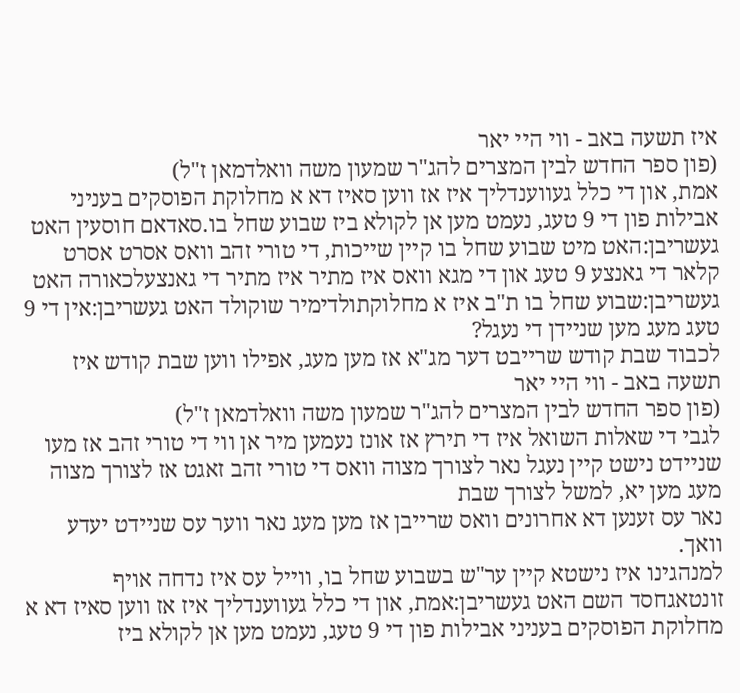איז תשעה באב - ווי היי יאר
(פון ספר החדש לבין המצרים להג"ר שמעון משה וואלדמאן ז"ל)
אמת, און די כלל געווענדליך איז אז ווען סאיז דא א מחלוקת הפוסקים בעניני אבילות פון די 9 טעג, נעמט מען אן לקולא ביז שבוע שחל בו.סאדאם חוסעין האט געשריבן:האט מיט שבוע שחל בו קיין שייכות, די טורי זהב וואס אסרט אסרט קלאר די גאנצע 9 טעג און די מגא וואס איז מתיר איז מתיר די גאנצעלכאורה האט געשריבן:שבוע שחל בו ת"ב איז א מחלוקתולדימיר שוקולד האט געשריבן:אין די 9 טעג מעג מען שניידן די נעגל?
לכבוד שבת קודש שרייבט דער מג"א אז מען מעג, אפילו ווען שבת קודש איז תשעה באב - ווי היי יאר
(פון ספר החדש לבין המצרים להג"ר שמעון משה וואלדמאן ז"ל)
לגבי די שאלות השואל איז די תירץ אז אונז נעמען מיר אן ווי די טורי זהב אז מעו שניידט נישט קיין נעגל נאר לצורך מצוה וואס די טורי זהב זאגט אז לצורך מצוה מעג מען יא, למשל לצורך שבת
נאר עס זענען דא אחרונים וואס שרייבן אז מען מעג נאר ווער עס שניידט יעדע וואך.
למנהגינו איז נישטא קיין ער"ש בשבוע שחל בו, ווייל עס איז נדחה אויף זונטאגחסד השם האט געשריבן:אמת, און די כלל געווענדליך איז אז ווען סאיז דא א מחלוקת הפוסקים בעניני אבילות פון די 9 טעג, נעמט מען אן לקולא ביז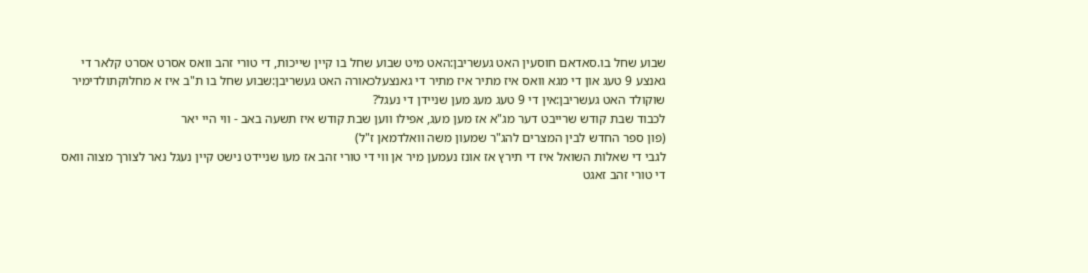שבוע שחל בו.סאדאם חוסעין האט געשריבן:האט מיט שבוע שחל בו קיין שייכות, די טורי זהב וואס אסרט אסרט קלאר די גאנצע 9 טעג און די מגא וואס איז מתיר איז מתיר די גאנצעלכאורה האט געשריבן:שבוע שחל בו ת"ב איז א מחלוקתולדימיר שוקולד האט געשריבן:אין די 9 טעג מעג מען שניידן די נעגל?
לכבוד שבת קודש שרייבט דער מג"א אז מען מעג, אפילו ווען שבת קודש איז תשעה באב - ווי היי יאר
(פון ספר החדש לבין המצרים להג"ר שמעון משה וואלדמאן ז"ל)
לגבי די שאלות השואל איז די תירץ אז אונז נעמען מיר אן ווי די טורי זהב אז מעו שניידט נישט קיין נעגל נאר לצורך מצוה וואס די טורי זהב זאגט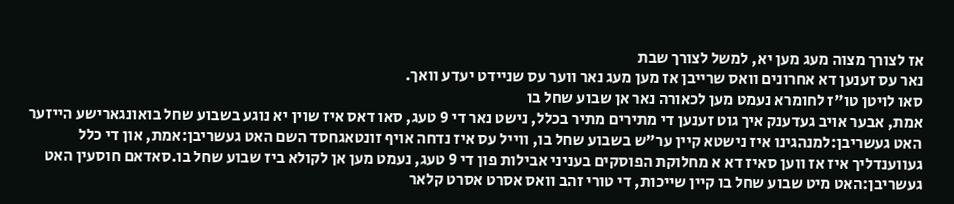אז לצורך מצוה מעג מען יא, למשל לצורך שבת
נאר עס זענען דא אחרונים וואס שרייבן אז מען מעג נאר ווער עס שניידט יעדע וואך.
סאו לויטן טו"ז לחומרא נעמט מען לכאורה נאר אן שבוע שחל בו
אמת, אבער אויב געדענק איך גוט זענען די מתירים מתיר בכלל, נישט נאר די 9 טעג, סאו דאס איז שוין יא נוגע בשבוע שחל בואונגארישע הייזער האט געשריבן:למנהגינו איז נישטא קיין ער"ש בשבוע שחל בו, ווייל עס איז נדחה אויף זונטאגחסד השם האט געשריבן:אמת, און די כלל געווענדליך איז אז ווען סאיז דא א מחלוקת הפוסקים בעניני אבילות פון די 9 טעג, נעמט מען אן לקולא ביז שבוע שחל בו.סאדאם חוסעין האט געשריבן:האט מיט שבוע שחל בו קיין שייכות, די טורי זהב וואס אסרט אסרט קלאר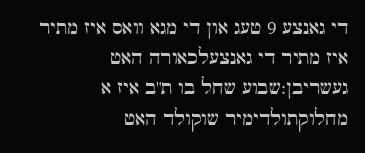די גאנצע 9 טעג און די מגא וואס איז מתיר איז מתיר די גאנצעלכאורה האט געשריבן:שבוע שחל בו ת"ב איז א מחלוקתולדימיר שוקולד האט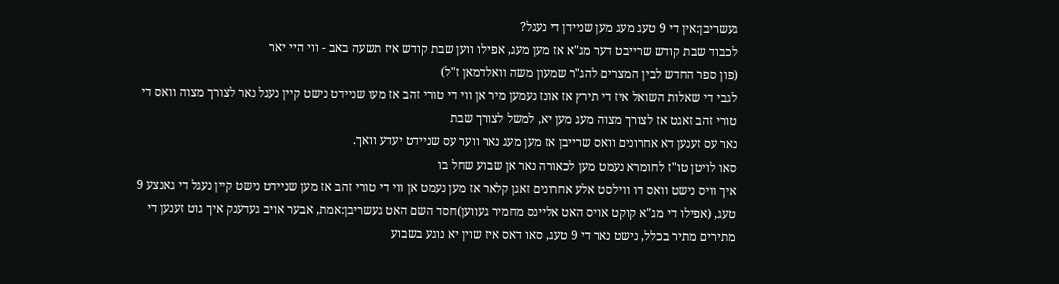געשריבן:אין די 9 טעג מעג מען שניידן די נעגל?
לכבוד שבת קודש שרייבט דער מג"א אז מען מעג, אפילו ווען שבת קודש איז תשעה באב - ווי היי יאר
(פון ספר החדש לבין המצרים להג"ר שמעון משה וואלדמאן ז"ל)
לגבי די שאלות השואל איז די תירץ אז אונז נעמען מיר אן ווי די טורי זהב אז מעו שניידט נישט קיין נעגל נאר לצורך מצוה וואס די טורי זהב זאגט אז לצורך מצוה מעג מען יא, למשל לצורך שבת
נאר עס זענען דא אחרונים וואס שרייבן אז מען מעג נאר ווער עס שניידט יעדע וואך.
סאו לויטן טו"ז לחומרא נעמט מען לכאורה נאר אן שבוע שחל בו
איך וויס נישט וואס דו ווילסט אלע אחרונים זאגן קלאר אז מען נעמט אן ווי די טורי זהב אז מען שניידט נישט קיין נעגל די גאנצע 9 טעג, (אפילו די מג"א קוקט אויס האט אליינס מחמיר געווען)חסד השם האט געשריבן:אמת, אבער אויב געדענק איך גוט זענען די מתירים מתיר בכלל, נישט נאר די 9 טעג, סאו דאס איז שוין יא נוגע בשבוע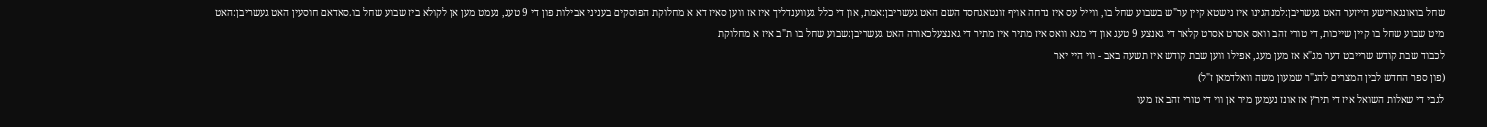שחל בואונגארישע הייזער האט געשריבן:למנהגינו איז נישטא קיין ער"ש בשבוע שחל בו, ווייל עס איז נדחה אויף זונטאגחסד השם האט געשריבן:אמת, און די כלל געווענדליך איז אז ווען סאיז דא א מחלוקת הפוסקים בעניני אבילות פון די 9 טעג, נעמט מען אן לקולא ביז שבוע שחל בו.סאדאם חוסעין האט געשריבן:האט מיט שבוע שחל בו קיין שייכות, די טורי זהב וואס אסרט אסרט קלאר די גאנצע 9 טעג און די מגא וואס איז מתיר איז מתיר די גאנצעלכאורה האט געשריבן:שבוע שחל בו ת"ב איז א מחלוקת
לכבוד שבת קודש שרייבט דער מג"א אז מען מעג, אפילו ווען שבת קודש איז תשעה באב - ווי היי יאר
(פון ספר החדש לבין המצרים להג"ר שמעון משה וואלדמאן ז"ל)
לגבי די שאלות השואל איז די תירץ אז אונז נעמען מיר אן ווי די טורי זהב אז מעו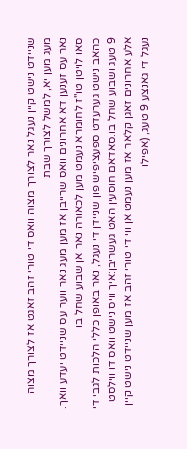שניידט נישט קיין נעגל נאר לצורך מצוה וואס די טורי זהב זאגט אז לצורך מצוה מעג מען יא, למשל לצורך שבת
נאר עס זענען דא אחרונים וואס שרייבן אז מען מעג נאר ווער עס שניידט יעדע וואך.
סאו לויטן טו"ז לחומרא נעמט מען לכאורה נאר אן שבוע שחל בו
כהאב נישט גערעדט ספעציפיש פון שניידן די נעגל, נאר באופן כללי הלכות לגבי די 9 טעג ושבוע שחל בו.סאדאם חוסעין האט געשריבן:איך וויס נישט וואס דו ווילסט אלע אחרונים זאגן קלאר אז מען נעמט אן ווי די טורי זהב אז מען שניידט נישט קיין נעגל די גאנצע 9 טעג, (אפילו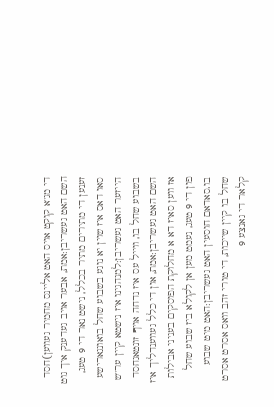די מג"א קוקט אויס האט אליינס מחמיר געווען)חסד השם האט געשריבן:אמת, אבער אויב געדענק איך גוט זענען די מתירים מתיר בכלל, נישט נאר די 9 טעג, סאו דאס איז שוין יא נוגע בשבוע שחל בואונגארישע הייזער האט געשריבן:למנהגינו איז נישטא קיין ער"ש בשבוע שחל בו, ווייל עס איז נדחה אויף זונטאגחסד השם האט געשריבן:אמת, און די כלל געווענדליך איז אז ווען סאיז דא א מחלוקת הפוסקים בעניני אבילות פון די 9 טעג, נעמט מען אן לקולא ביז שבוע שחל בו.סאדאם חוסעין האט געשריבן:האט מיט שבוע שחל בו קיין שייכות, די טורי זהב וואס אסרט אסרט קלאר די גאנצע 9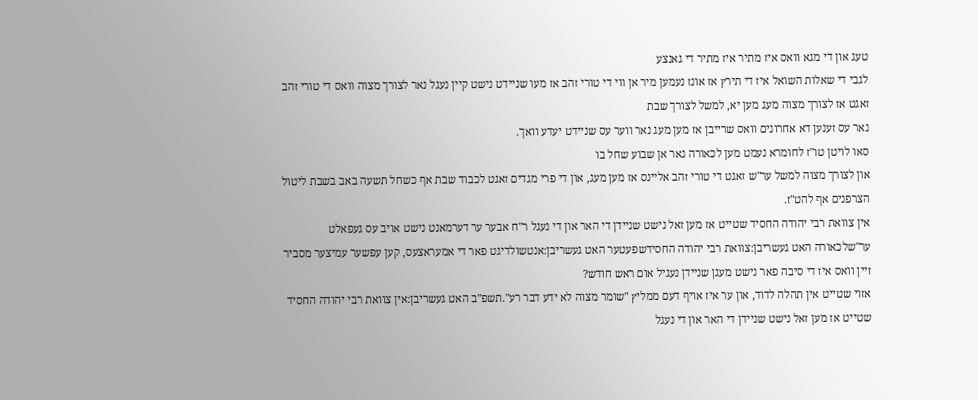טעג און די מגא וואס איז מתיר איז מתיר די גאנצע
לגבי די שאלות השואל איז די תירץ אז אונז נעמען מיר אן ווי די טורי זהב אז מעו שניידט נישט קיין נעגל נאר לצורך מצוה וואס די טורי זהב זאגט אז לצורך מצוה מעג מען יא, למשל לצורך שבת
נאר עס זענען דא אחרונים וואס שרייבן אז מען מעג נאר ווער עס שניידט יעדע וואך.
סאו לויטן טו"ז לחומרא נעמט מען לכאורה נאר אן שבוע שחל בו
און לצורך מצוה למשל ער"ש זאגט די טורי זהב אליינס אז מען מעג, און די פרי מגדים זאגט לכבוד שבת אף כשחל תשעה באב בשבת ליטול הצרפנים אף להט"ז.
אין צוואת רבי יהודה החסיד שטייט אז מען זאל נישט שניידן די האר און די נעגל ר''ח אבער ער דערמאנט נישט אויב עס געפאלט ער''שלכאורה האט געשריבן:צוואת רבי יהודה החסידשפעטער האט געשריבן:אנטשולדיגט פאר די אמעראצעס, קען עפשער עמיצער מסביר זיין וואס איז די סיבה פאר נישט מעגן שניידן נעגיל אום ראש חודש?
אזוי שטייט אין תהלה לדוד, און ער איז אויף דעם ממליץ "שומר מצוה לא ידע דבר רע".תשפ''ב האט געשריבן:אין צוואת רבי יהודה החסיד שטייט אז מען זאל נישט שניידן די האר און די נעגל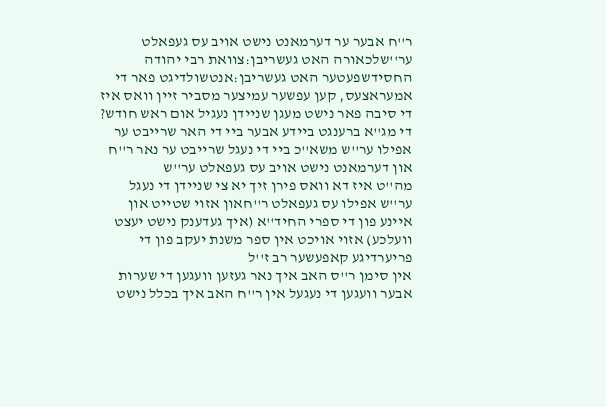ר''ח אבער ער דערמאנט נישט אויב עס געפאלט ער''שלכאורה האט געשריבן:צוואת רבי יהודה החסידשפעטער האט געשריבן:אנטשולדיגט פאר די אמעראצעס, קען עפשער עמיצער מסביר זיין וואס איז די סיבה פאר נישט מעגן שניידן נעגיל אום ראש חודש?
די מג''א ברענגט ביידע אבער ביי די האר שרייבט ער אפילו ער''ש משא''כ ביי די נעגל שרייבט ער נאר ר''ח און דערמאנט נישט אויב עס געפאלט ער''ש
מה''ט איז דא וואס פירן זיך יא צי שניידן די נעגל ער''ש אפילו עס געפאלט ר''חאון אזוי שטייט און איינע פון די ספרי החיד''א (איך געדענק נישט יעצט וועלכע) אזוי אויכט אין ספר משנת יעקב פון די פריערדיגע קאפעשער רב ז''ל
אין סימן ר''ס האב איך נאר געזען וועגען די שערות אבער וועגען די נעגעל אין ר''ח האב איך בכלל נישט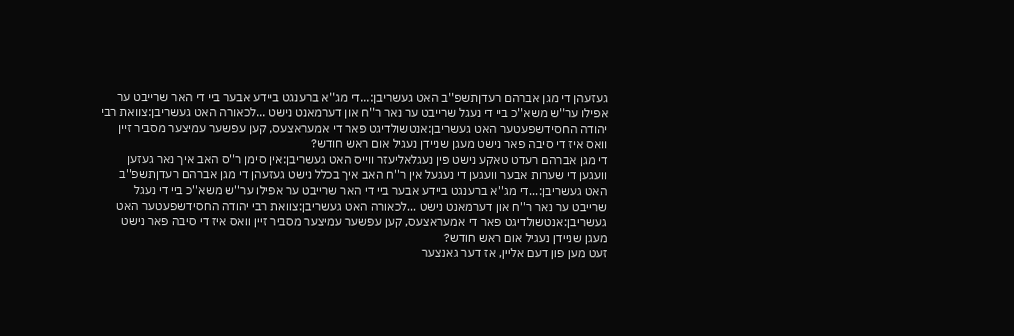געזעהן די מגן אברהם רעדןתשפ''ב האט געשריבן:...די מג''א ברענגט ביידע אבער ביי די האר שרייבט ער אפילו ער''ש משא''כ ביי די נעגל שרייבט ער נאר ר''ח און דערמאנט נישט ...לכאורה האט געשריבן:צוואת רבי יהודה החסידשפעטער האט געשריבן:אנטשולדיגט פאר די אמעראצעס, קען עפשער עמיצער מסביר זיין וואס איז די סיבה פאר נישט מעגן שניידן נעגיל אום ראש חודש?
די מגן אברהם רעדט טאקע נישט פין נעגלאליעזר ווייס האט געשריבן:אין סימן ר''ס האב איך נאר געזען וועגען די שערות אבער וועגען די נעגעל אין ר''ח האב איך בכלל נישט געזעהן די מגן אברהם רעדןתשפ''ב האט געשריבן:...די מג''א ברענגט ביידע אבער ביי די האר שרייבט ער אפילו ער''ש משא''כ ביי די נעגל שרייבט ער נאר ר''ח און דערמאנט נישט ...לכאורה האט געשריבן:צוואת רבי יהודה החסידשפעטער האט געשריבן:אנטשולדיגט פאר די אמעראצעס, קען עפשער עמיצער מסביר זיין וואס איז די סיבה פאר נישט מעגן שניידן נעגיל אום ראש חודש?
זעט מען פון דעם אליין, אז דער גאנצער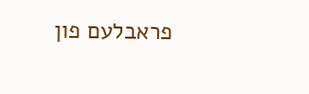פראבלעם פון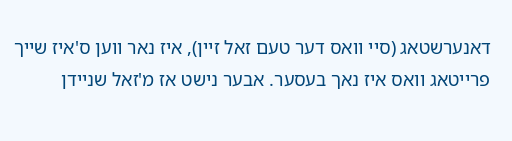דאנערשטאג (סיי וואס דער טעם זאל זיין), איז נאר ווען ס'איז שייך פרייטאג וואס איז נאך בעסער. אבער נישט אז מ'זאל שניידן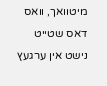מיטוואך, וואס דאס שטייט נישט אין ערגעץ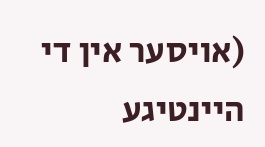(אויסער אין די היינטיגע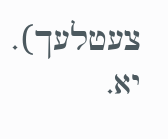צעטלעך).
יא.